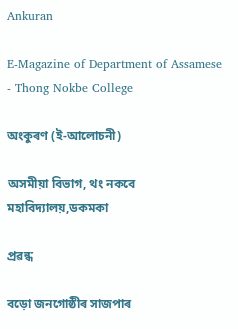Ankuran

E-Magazine of Department of Assamese - Thong Nokbe College

অংকুৰণ (ই-আলোচনী)

অসমীয়া বিভাগ, থং নকবে মহাবিদ্যালয়,ডকমকা

প্ৰৱন্ধ

বড়ো জনগোষ্ঠীৰ সাজপাৰ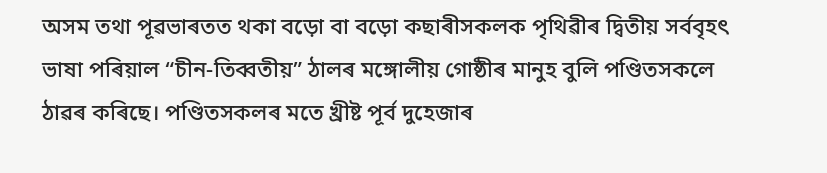অসম তথা পূৱভাৰতত থকা বড়ো বা বড়ো কছাৰীসকলক পৃথিৱীৰ দ্বিতীয় সৰ্ববৃহৎ ভাষা পৰিয়াল “চীন-তিব্বতীয়” ঠালৰ মঙ্গোলীয় গোষ্ঠীৰ মানুহ বুলি পণ্ডিতসকলে ঠাৱৰ কৰিছে। পণ্ডিতসকলৰ মতে খ্রীষ্ট পূৰ্ব দুহেজাৰ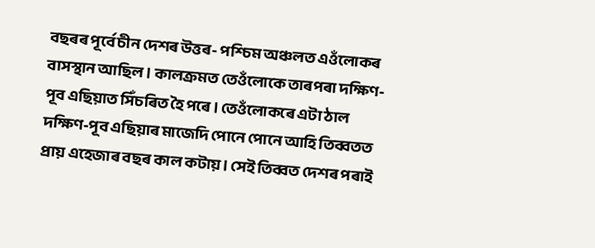বছৰৰ পূৰ্বে চীন দেশৰ উত্তৰ- পশ্চিম অঞ্চলত এওঁলোকৰ বাসস্থান আছিল। কালক্রমত তেওঁলোকে তাৰপৰা দক্ষিণ-পূব এছিয়াত সিঁচৰিত হৈ পৰে। তেওঁলোকৰে এটা ঠাল দক্ষিণ-পূব এছিয়াৰ মাজেদি পোনে পোনে আহি তিব্বতত প্রায় এহেজাৰ বছৰ কাল কটায়। সেই তিব্বত দেশৰ পৰাই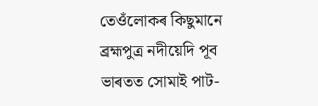তেওঁলোকৰ কিছুমানে ব্ৰহ্মপুত্ৰ নদীয়েদি পূব ভাৰতত সোমাই পাট-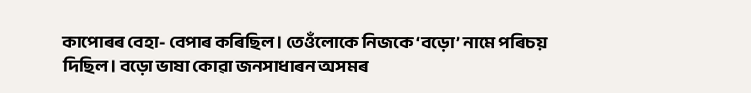কাপোৰৰ বেহা- বেপাৰ কৰিছিল। তেওঁলোকে নিজকে ‘বড়ো’ নামে পৰিচয় দিছিল। বড়ো ভাষা কোৱা জনসাধাৰন অসমৰ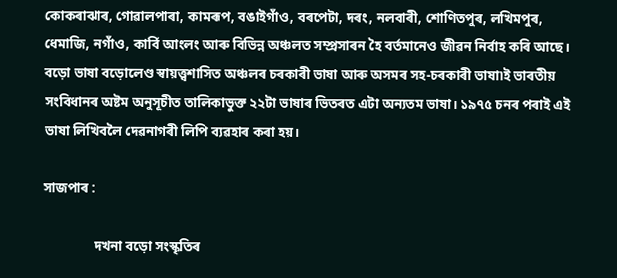কোকৰাঝাৰ, গোৱালপাৰা, কামৰূপ, বঙাইগাঁও, বৰপেটা, দৰং, নলবাৰী, শোণিতপুৰ, লখিমপুৰ, ধেমাজি, নগাঁও, কাৰ্বি আংলং আৰু বিভিন্ন অঞ্চলত সম্প্রসাৰন হৈ বৰ্তমানেও জীৱন নিৰ্বাহ কৰি আছে। বড়ো ভাষা বড়োলেণ্ড স্বায়ত্ত্বশাসিত অঞ্চলৰ চৰকাৰী ভাষা আৰু অসমৰ সহ-চৰকাৰী ভাষা৷ই ভাৰতীয় সংবিধানৰ অষ্টম অনুসূচীত তালিকাভুক্ত ২২টা ভাষাৰ ভিতৰত এটা অন্যতম ভাষা। ১৯৭৫ চনৰ পৰাই এই ভাষা লিখিবলৈ দেৱনাগৰী লিপি ব্যৱহাৰ কৰা হয়।

সাজপাৰ :

               দখনা বড়ো সংস্কৃতিৰ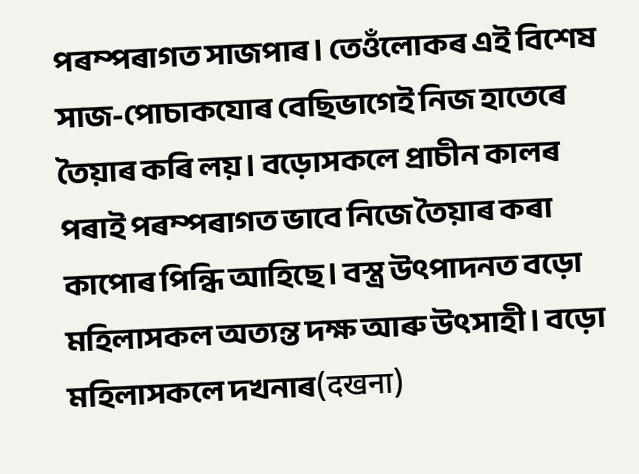পৰম্পৰাগত সাজপাৰ। তেওঁলোকৰ এই বিশেষ সাজ-পোচাকযোৰ বেছিভাগেই নিজ হাতেৰে তৈয়াৰ কৰি লয়। বড়োসকলে প্রাচীন কালৰ পৰাই পৰম্পৰাগত ভাবে নিজে তৈয়াৰ কৰা কাপোৰ পিন্ধি আহিছে। বস্ত্র উৎপাদনত বড়ো মহিলাসকল অত্যন্ত দক্ষ আৰু উৎসাহী। বড়ো মহিলাসকলে দখনাৰ(दखना)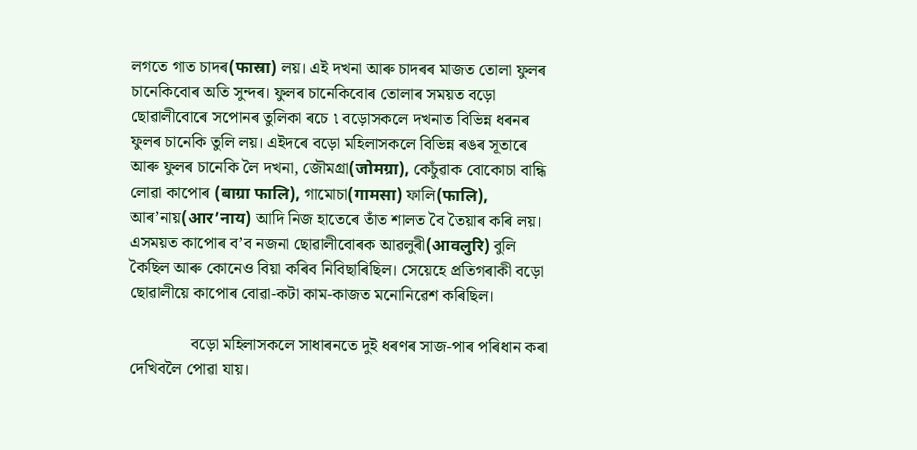লগতে গাত চাদৰ(फास्रा) লয়। এই দখনা আৰু চাদৰৰ মাজত তোলা ফুলৰ চানেকিবোৰ অতি সুন্দৰ। ফুলৰ চানেকিবোৰ তোলাৰ সময়ত বড়ো ছোৱালীবোৰে সপোনৰ তুলিকা ৰচে ৷ বড়োসকলে দখনাত বিভিন্ন ধৰনৰ ফুলৰ চানেকি তুলি লয়। এইদৰে বড়ো মহিলাসকলে বিভিন্ন ৰঙৰ সূতাৰে আৰু ফুলৰ চানেকি লৈ দখনা, জৌমগ্রা(जोमग्रा), কেচুঁৱাক বোকোচা বান্ধি লোৱা কাপোৰ (बाग्रा फालि), গামোচা(गामसा) ফালি(फालि), আৰ’নায়(आर’नाय) আদি নিজ হাতেৰে তাঁত শালত বৈ তৈয়াৰ কৰি লয়। এসময়ত কাপোৰ ব’ব নজনা ছোৱালীবোৰক আৱলুৰী(आवलुरि) বুলি কৈছিল আৰু কোনেও বিয়া কৰিব নিবিছাৰিছিল। সেয়েহে প্রতিগৰাকী বড়ো ছোৱালীয়ে কাপোৰ বোৱা-কটা কাম-কাজত মনোনিৱেশ কৰিছিল।

               বড়ো মহিলাসকলে সাধাৰনতে দুই ধৰণৰ সাজ-পাৰ পৰিধান কৰা দেখিবলৈ পোৱা যায়।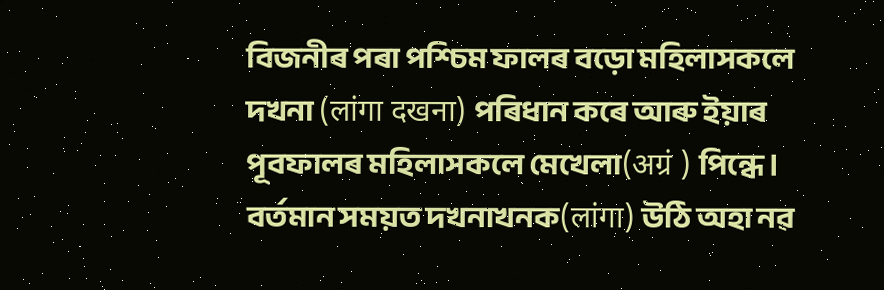বিজনীৰ পৰা পশ্চিম ফালৰ বড়ো মহিলাসকলে দখনা (लांगा दखना) পৰিধান কৰে আৰু ইয়াৰ পূবফালৰ মহিলাসকলে মেখেলা(अग्रं ) পিন্ধে। বৰ্তমান সময়ত দখনাখনক(लांगा) উঠি অহা নৱ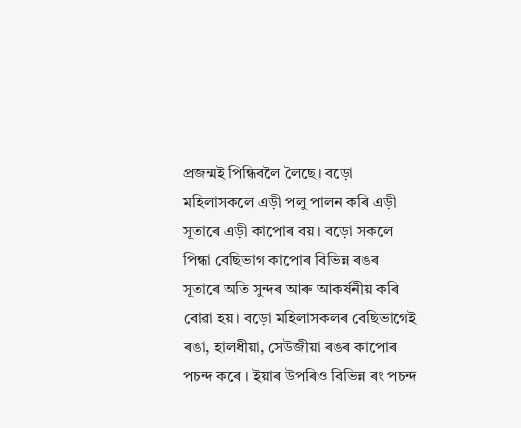প্রজন্মই পিন্ধিবলৈ লৈছে। বড়ো মহিলাসকলে এড়ী পলু পালন কৰি এড়ী সূতাৰে এড়ী কাপোৰ বয়। বড়ো সকলে পিন্ধা বেছিভাগ কাপোৰ বিভিন্ন ৰঙৰ সূতাৰে অতি সুন্দৰ আৰু আকৰ্ষনীয় কৰি বোৱা হয়। বড়ো মহিলাসকলৰ বেছিভাগেই ৰঙা, হালধীয়া, সেউজীয়া ৰঙৰ কাপোৰ পচন্দ কৰে । ইয়াৰ উপৰিও বিভিন্ন ৰং পচন্দ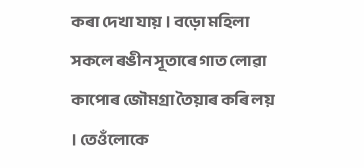কৰা দেখা যায় । বড়ো মহিলা সকলে ৰঙীন সূতাৰে গাত লোৱা কাপোৰ জৌমগ্ৰা তৈয়াৰ কৰি লয় । তেওঁলোকে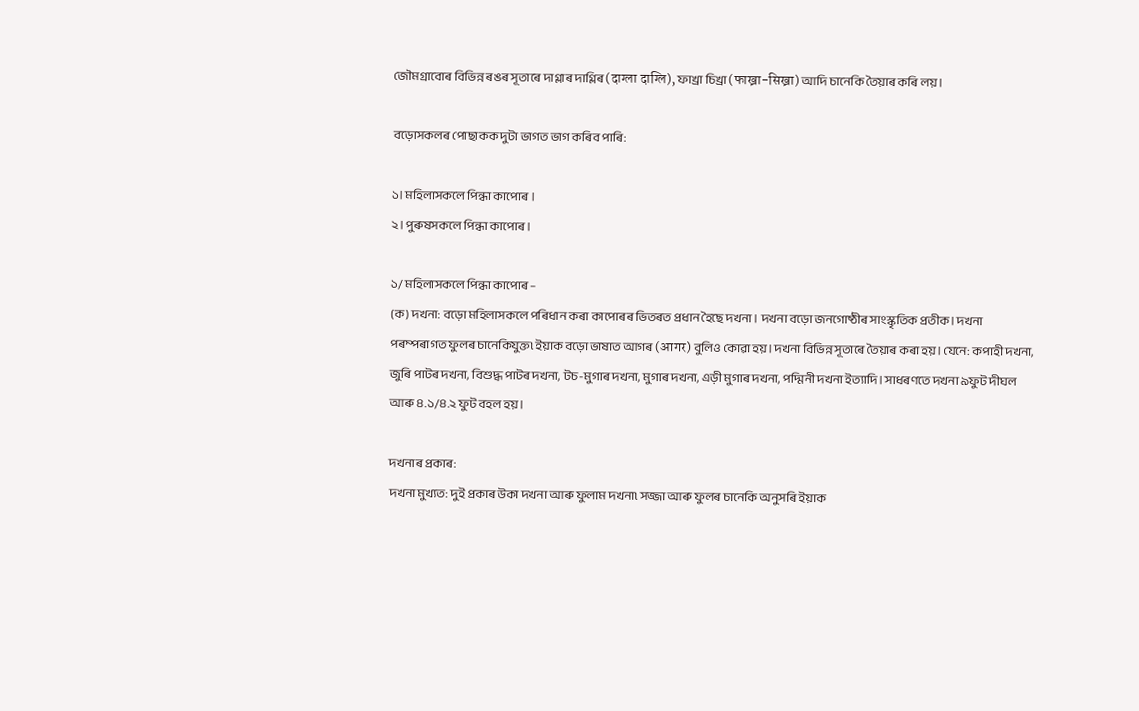জৌমগ্ৰাবোৰ বিভিন্ন ৰঙৰ সূতাৰে দাগ্লাৰ দাগ্লিৰ (दाग्ला दाग्लि), ফাখ্ৰা চিখ্ৰা (फाख्रा-सिख्रा) আদি চানেকি তৈয়াৰ কৰি লয় ।

বড়োসকলৰ পোছাকক দুটা ভাগত ভাগ কৰিব পাৰি:

১। মহিলাসকলে পিন্ধা কাপোৰ ।
২। পুৰুষসকলে পিন্ধা কাপোৰ ।

১/ মহিলাসকলে পিন্ধা কাপোৰ –
(ক) দখনা: বড়ো মহিলাসকলে পৰিধান কৰা কাপোৰৰ ভিতৰত প্ৰধান হৈছে দখনা। দখনা বড়ো জনগোষ্ঠীৰ সাংস্কৃতিক প্ৰতীক। দখনা পৰম্পৰাগত ফুলৰ চানেকিযুক্ত৷ ইয়াক বড়ো ভাষাত আগৰ (आगर) বুলিও কোৱা হয়। দখনা বিভিন্ন সূতাৰে তৈয়াৰ কৰা হয়। যেনে: কপাহী দখনা, জুৰি পাটৰ দখনা, বিশুদ্ধ পাটৰ দখনা, টচ-মুগাৰ দখনা, মুগাৰ দখনা, এড়ী মুগাৰ দখনা, পদ্মিনী দখনা ইত্যাদি। সাধৰণতে দখনা ৯ফুট দীঘল আৰু ৪.১/৪.২ ফুট বহল হয়।

দখনাৰ প্ৰকাৰ:
দখনা মুখ্যত: দুই প্ৰকাৰ উকা দখনা আৰু ফুলাম দখনা৷ সজ্জা আৰু ফুলৰ চানেকি অনুসৰি ইয়াক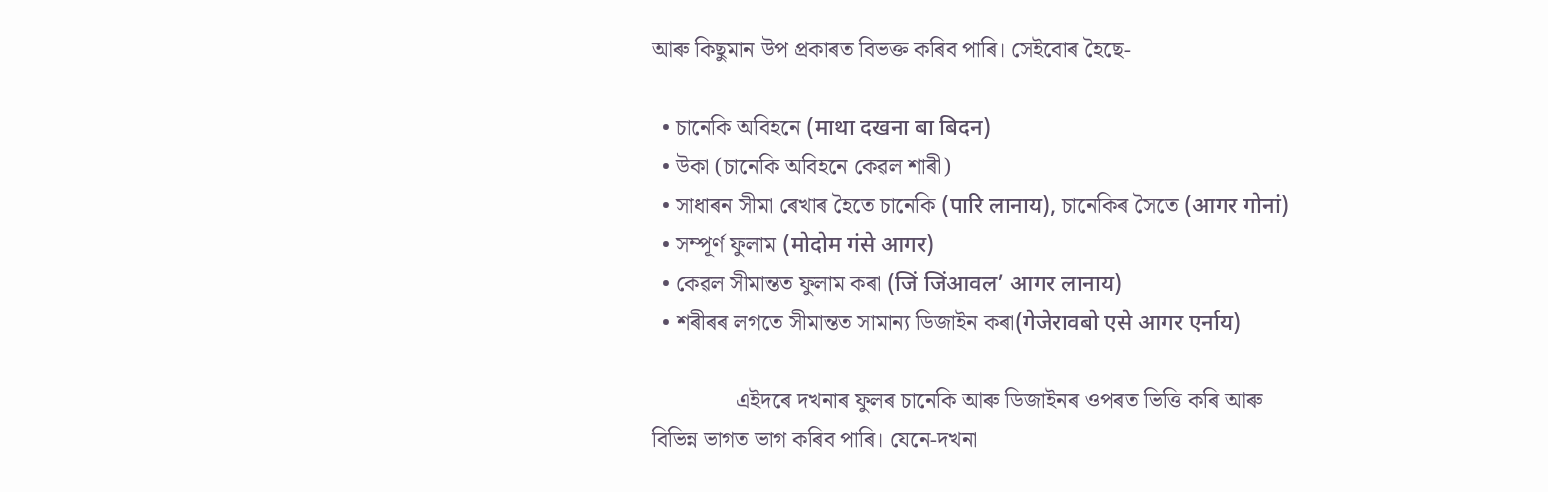আৰু কিছুমান উপ প্ৰকাৰত বিভক্ত কৰিব পাৰি। সেইবোৰ হৈছে-

  • চানেকি অবিহনে (माथा दखना बा बिदन)
  • উকা (চানেকি অবিহনে কেৱল শাৰী)
  • সাধাৰন সীমা ৰেখাৰ হৈতে চানেকি (पारि लानाय), চানেকিৰ সৈতে (आगर गोनां)
  • সম্পূৰ্ণ ফুলাম (मोदोम गंसे आगर)
  • কেৱল সীমান্তত ফুলাম কৰা (जिं जिंआवल’ आगर लानाय)
  • শৰীৰৰ লগতে সীমান্তত সামান্য ডিজাইন কৰা(गेजेरावबो एसे आगर एर्नाय)

               এইদৰে দখনাৰ ফুলৰ চানেকি আৰু ডিজাইনৰ ওপৰত ভিত্তি কৰি আৰু বিভিন্ন ভাগত ভাগ কৰিব পাৰি। যেনে-দখনা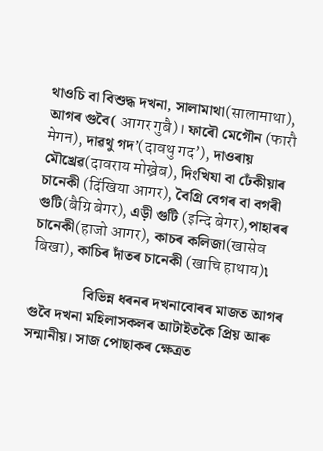থাওচি বা বিশুদ্ধ দখনা, সালামাথা(सालामाथा), আগৰ গুবৈ( आगर गुबै)। ফাৰৌ মেগৌন (फारौ मेगन), দাৱথু গদ’(दावथु गद’), দাওৰায় মৌখ্ৰেৱ(दावराय मोख्रेब), দিংখিযা বা ঢেঁকীয়াৰ চানেকী (दिंखिया आगर), বৈগ্রি বেগৰ বা বগৰী গুটি(बैग्रि बेगर), এড়ী গুটি (इन्दि बेगर),পাহাৰৰ চানেকী(हाजो आगर), কাচৰ কলিজা(खासेव बिखा), কাচিৰ দাঁতৰ চানেকী (खाचि हाथाय)৷

               বিভিন্ন ধৰনৰ দখনাবোৰৰ মাজত আগৰ গুবৈ দখনা মহিলাসকলৰ আটাইতকৈ প্রিয় আৰু সন্মানীয়। সাজ পোছাকৰ ক্ষেত্রত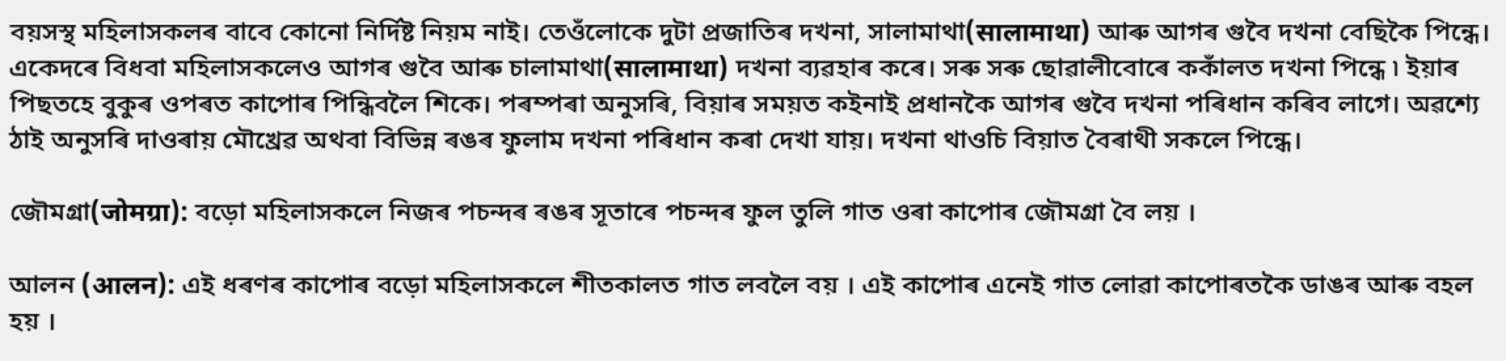বয়সস্থ মহিলাসকলৰ বাবে কোনো নিৰ্দিষ্ট নিয়ম নাই। তেওঁলোকে দুটা প্রজাতিৰ দখনা, সালামাথা(सालामाथा) আৰু আগৰ গুবৈ দখনা বেছিকৈ পিন্ধে। একেদৰে বিধবা মহিলাসকলেও আগৰ গুবৈ আৰু চালামাথা(सालामाथा) দখনা ব্যৱহাৰ কৰে। সৰু সৰু ছোৱালীবোৰে ককাঁলত দখনা পিন্ধে ৷ ইয়াৰ পিছতহে বুকুৰ ওপৰত কাপোৰ পিন্ধিবলৈ শিকে। পৰম্পৰা অনুসৰি, বিয়াৰ সময়ত কইনাই প্রধানকৈ আগৰ গুবৈ দখনা পৰিধান কৰিব লাগে। অৱশ্যে ঠাই অনুসৰি দাওৰায় মৌখ্ৰেৱ অথবা বিভিন্ন ৰঙৰ ফুলাম দখনা পৰিধান কৰা দেখা যায়। দখনা থাওচি বিয়াত বৈৰাথী সকলে পিন্ধে।

জৌমগ্ৰা(जोमग्रा): বড়ো মহিলাসকলে নিজৰ পচন্দৰ ৰঙৰ সূতাৰে পচন্দৰ ফুল তুলি গাত ওৰা কাপোৰ জৌমগ্ৰা বৈ লয় ।

আলন (आलन): এই ধৰণৰ কাপোৰ বড়ো মহিলাসকলে শীতকালত গাত লবলৈ বয় । এই কাপোৰ এনেই গাত লোৱা কাপোৰতকৈ ডাঙৰ আৰু বহল হয় ।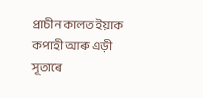প্ৰাচীন কালত ইয়াক কপাহী আৰু এড়ী সূতাৰে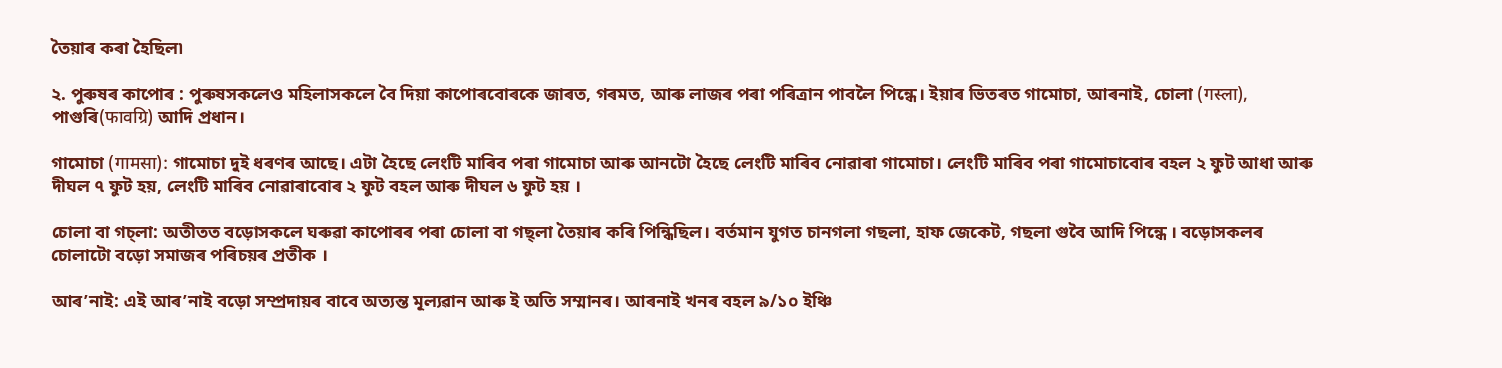তৈয়াৰ কৰা হৈছিল৷

২. পুৰুষৰ কাপোৰ : পুৰুষসকলেও মহিলাসকলে বৈ দিয়া কাপোৰবোৰকে জাৰত, গৰমত, আৰু লাজৰ পৰা পৰিত্ৰান পাবলৈ পিন্ধে। ইয়াৰ ভিতৰত গামোচা, আৰনাই, চোলা (गस्ला), পাগুৰি(फावग्रि) আদি প্ৰধান।

গামোচা (गामसा): গামোচা দুই ধৰণৰ আছে। এটা হৈছে লেংটি মাৰিব পৰা গামোচা আৰু আনটো হৈছে লেংটি মাৰিব নোৱাৰা গামোচা। লেংটি মাৰিব পৰা গামোচাবোৰ বহল ২ ফুট আধা আৰু দীঘল ৭ ফুট হয়, লেংটি মাৰিব নোৱাৰাবোৰ ২ ফুট বহল আৰু দীঘল ৬ ফুট হয় ।

চোলা বা গচ্‌লা: অতীতত বড়োসকলে ঘৰুৱা কাপোৰৰ পৰা চোলা বা গছ্‌লা তৈয়াৰ কৰি পিন্ধিছিল। বৰ্তমান যুগত চানগলা গছলা, হাফ জেকেট, গছলা গুবৈ আদি পিন্ধে । বড়োসকলৰ চোলাটো বড়ো সমাজৰ পৰিচয়ৰ প্ৰতীক ।

আৰ’নাই: এই আৰ’নাই বড়ো সম্প্ৰদায়ৰ বাবে অত্যন্ত মূল্যৱান আৰু ই অতি সম্মানৰ। আৰনাই খনৰ বহল ৯/১০ ইঞ্চি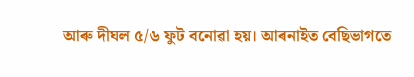আৰু দীঘল ৫/৬ ফুট বনোৱা হয়। আৰনাইত বেছিভাগতে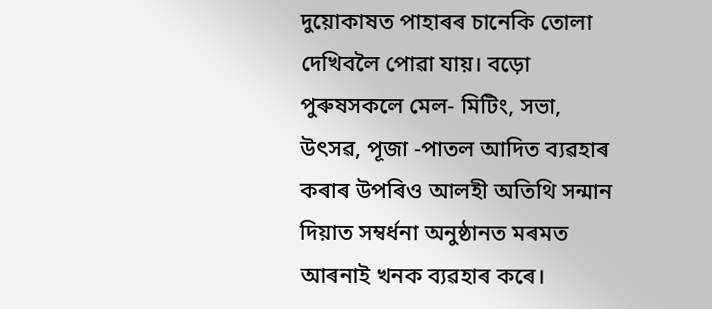দুয়োকাষত পাহাৰৰ চানেকি তোলা দেখিবলৈ পোৱা যায়। বড়ো পুৰুষসকলে মেল- মিটিং, সভা, উৎসৱ, পূজা -পাতল আদিত ব্যৱহাৰ কৰাৰ উপৰিও আলহী অতিথি সন্মান দিয়াত সম্বৰ্ধনা অনুষ্ঠানত মৰমত আৰনাই খনক ব্যৱহাৰ কৰে।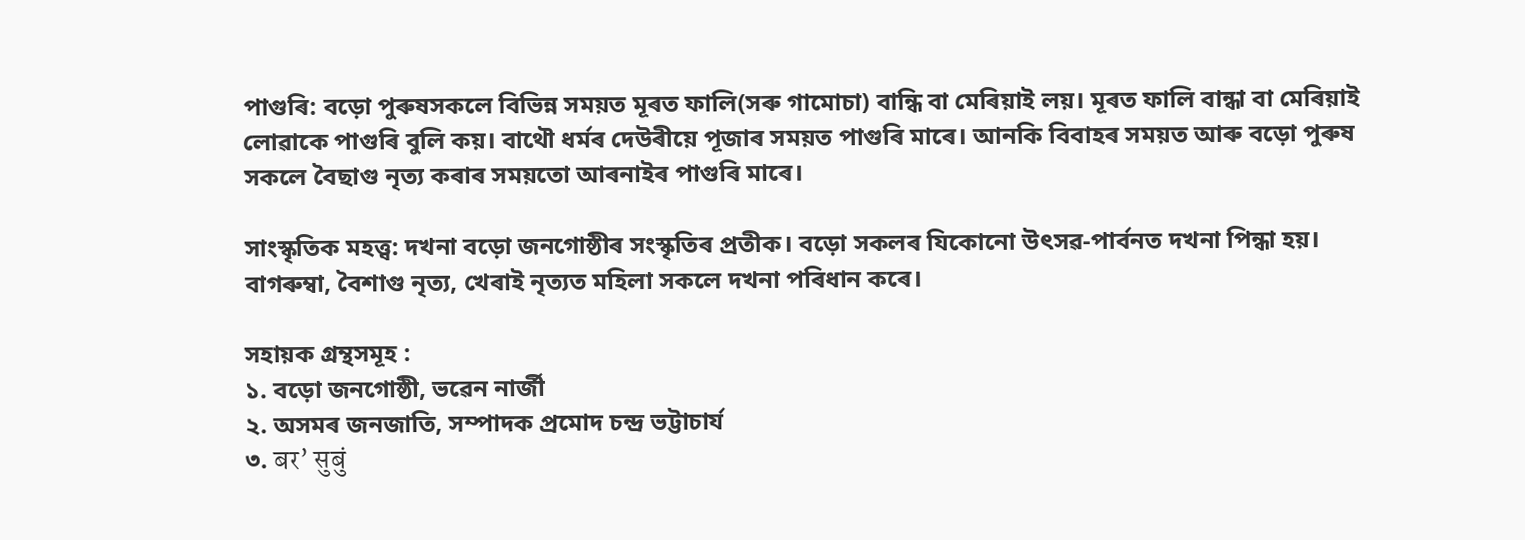পাগুৰি: বড়ো পুৰুষসকলে বিভিন্ন সময়ত মূৰত ফালি(সৰু গামোচা) বান্ধি বা মেৰিয়াই লয়। মূৰত ফালি বান্ধা বা মেৰিয়াই লোৱাকে পাগুৰি বুলি কয়। বাথৌ ধৰ্মৰ দেউৰীয়ে পূজাৰ সময়ত পাগুৰি মাৰে। আনকি বিবাহৰ সময়ত আৰু বড়ো পুৰুষ সকলে বৈছাগু নৃত্য কৰাৰ সময়তো আৰনাইৰ পাগুৰি মাৰে।

সাংস্কৃতিক মহত্ত্ব: দখনা বড়ো জনগোষ্ঠীৰ সংস্কৃতিৰ প্রতীক। বড়ো সকলৰ যিকোনো উৎসৱ-পাৰ্বনত দখনা পিন্ধা হয়। বাগৰুম্বা, বৈশাগু নৃত্য, খেৰাই নৃত্যত মহিলা সকলে দখনা পৰিধান কৰে।

সহায়ক গ্রন্থসমূহ :
১. বড়ো জনগোষ্ঠী, ভৱেন নাৰ্জী
২. অসমৰ জনজাতি, সম্পাদক প্রমোদ চন্দ্র ভট্টাচাৰ্য
৩. बर’ सुबुं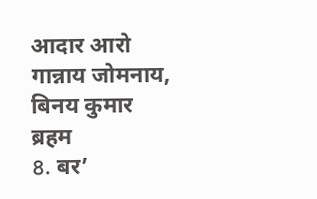आदार आरो गान्नाय जोमनाय, बिनय कुमार ब्रहम
৪. बर’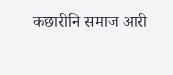कछारीनि समाज आरी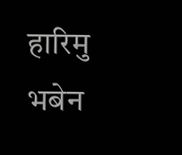हारिमु भबेन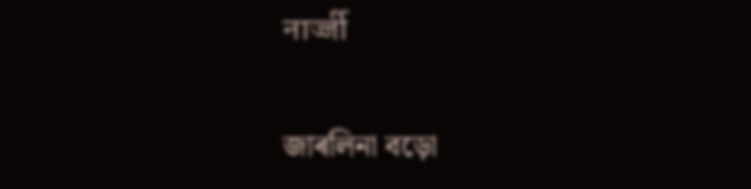नार्ज्जी

জাৰলিনা বড়ো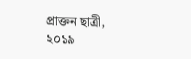প্ৰাক্তন ছাত্ৰী, ২০১৯